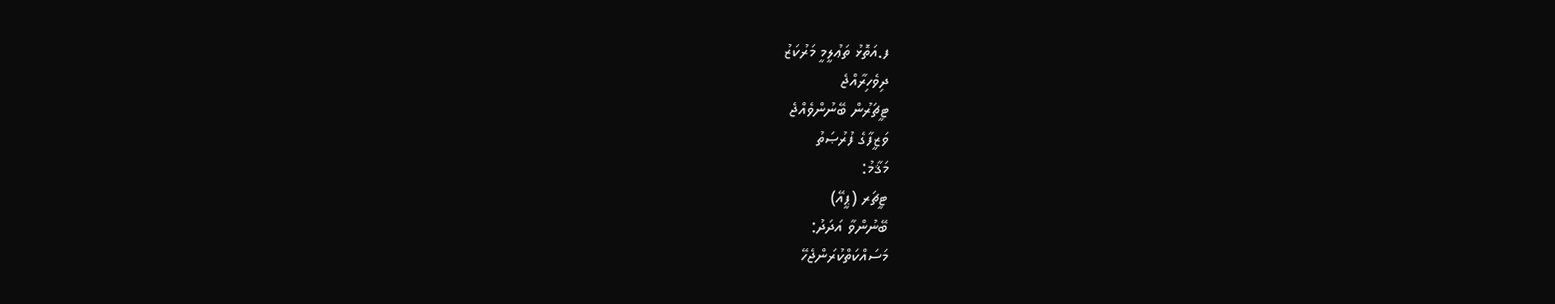ފ.އަތޮޅު ތަޢުލީމީ މަރުކަޒު
ދިވެހިރާއްޖެ
ޓީޗަރުން ބޭނުންވެއްޖެ
ވަޒީފާގެ ފުރުޞަތު
މަޤާމު:
ޓީޗަރ (ޕީއޭ)
ބޭނުންވާ އަދަދު:
މަސައްކަތްކުރަންޖެހޭ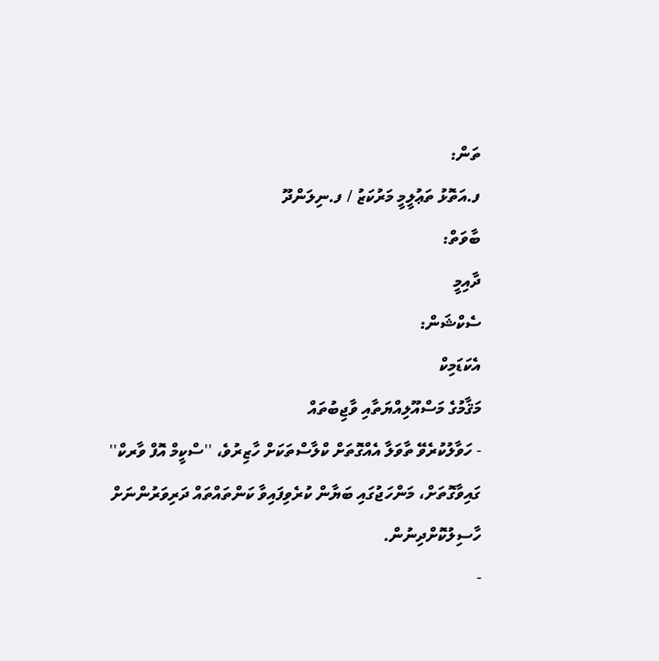ތަން:
ފ.އަތޮޅު ތަޢުލީމީ މަރުކަޒު / ފ.ނިލަންދޫ
ބާވަތް:
ދާއިމީ
ސެކްޝަން:
އެކަޑަމިކް
މަޤާމުގެ މަސްއޫލިއްޔަތާއި ވާޖިބުތައް
- ހަވާލުކުރެވޭ ތާވަލާ އެއްގޮތަށް ކްލާސްތަކަށް ހާޒިރުވެ، ''ސްކީމް އޮފް ވާރކް'' ގައިވާގޮތަށް، މަންހަޖުގައި ބަޔާން ކުރެވިފައިވާ ކަންތައްތައް ދަރިވަރުންނަށް ހާސިލުކޮށްދިނުން.
-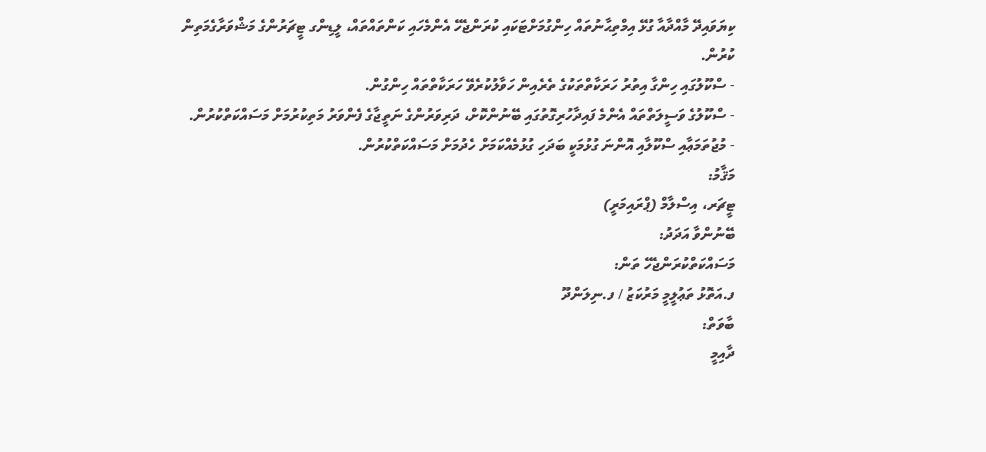ކިޔަވައިދޭ މާއްދާއާ ގުޅޭ އިމްތިޙާނުތައް ހިންގުމަށްޓަކައި ކުރަންޖެހޭ އެންމެހައި ކަންތައްތައް، ލީޑިންގ ޓީޗަރުންގެ މަޝްވަރާގެމަތިން ކުރުން.
- ސްކޫލުގައި ހިންގާ އިތުރު ހަރަކާތްތަކުގެ ތެރެއިން ހަވާލުކުރެވޭ ހަރަކާތްތައް ހިންގުން.
- ސްކޫލުގެ ވަސީލަތްތައް އެންމެ ފައިދާހުރިގޮތުގައި ބޭނުންކޮށް، ދަރިވަރުންގެ ނަތީޖާގެ ފެންވަރު މަތިކުރުމަށް މަސައްކަތްކުރުން.
- މުޖުތަމަޢާއި ސްކޫލާއި އޮންނަ ގުޅުމަކީ ބަދަހި ގުޅުމެއްކަމަށް ހެދުމަށް މަސައްކަތްކުރުން.
މަޤާމު:
ޓީޗަރ، އިސްލާމް (ޕްރައިމަރީ)
ބޭނުންވާ އަދަދު:
މަސައްކަތްކުރަންޖެހޭ ތަން:
ފ.އަތޮޅު ތަޢުލީމީ މަރުކަޒު / ފ.ނިލަންދޫ
ބާވަތް:
ދާއިމީ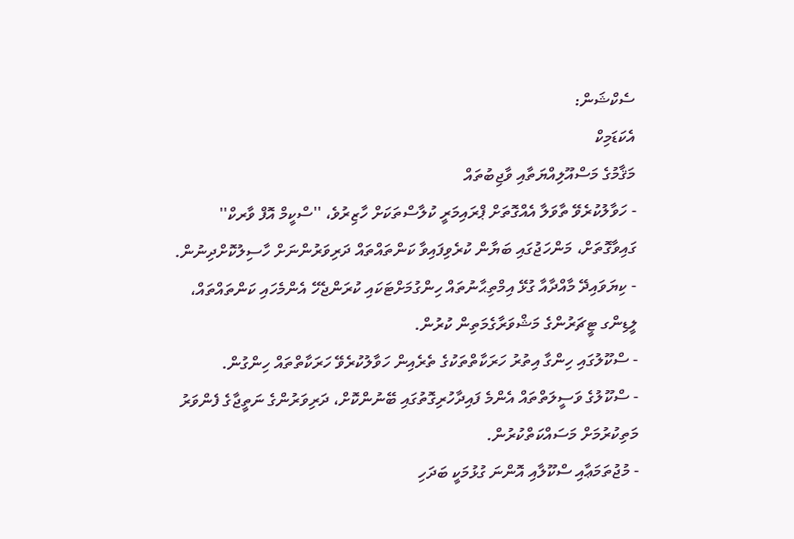ސެކްޝަން:
އެކަޑަމިކް
މަޤާމުގެ މަސްއޫލިއްޔަތާއި ވާޖިބުތައް
- ހަވާލުކުރެވޭ ތާވަލާ އެއްގޮތަށް ޕްރައިމަރީ ކުލާސްތަކަށް ހާޒިރުވެ، ''ސްކީމް އޮފް ވާރކް'' ގައިވާގޮތަށް، މަންހަޖުގައި ބަޔާން ކުރެވިފައިވާ ކަންތައްތައް ދަރިވަރުންނަށް ހާސިލުކޮށްދިނުން.
- ކިޔަވައިދޭ މާއްދާއާ ގުޅޭ އިމްތިޙާނުތައް ހިންގުމަށްޓަކައި ކުރަންޖެހޭ އެންމެހައި ކަންތައްތައް، ލީޑިންގ ޓީޗަރުންގެ މަޝްވަރާގެމަތިން ކުރުން.
- ސްކޫލުގައި ހިންގާ އިތުރު ހަރަކާތްތަކުގެ ތެރެއިން ހަވާލުކުރެވޭ ހަރަކާތްތައް ހިންގުން.
- ސްކޫލުގެ ވަސީލަތްތައް އެންމެ ފައިދާހުރިގޮތުގައި ބޭނުންކޮށް، ދަރިވަރުންގެ ނަތީޖާގެ ފެންވަރު މަތިކުރުމަށް މަސައްކަތްކުރުން.
- މުޖުތަމަޢާއި ސްކޫލާއި އޮންނަ ގުޅުމަކީ ބަދަހި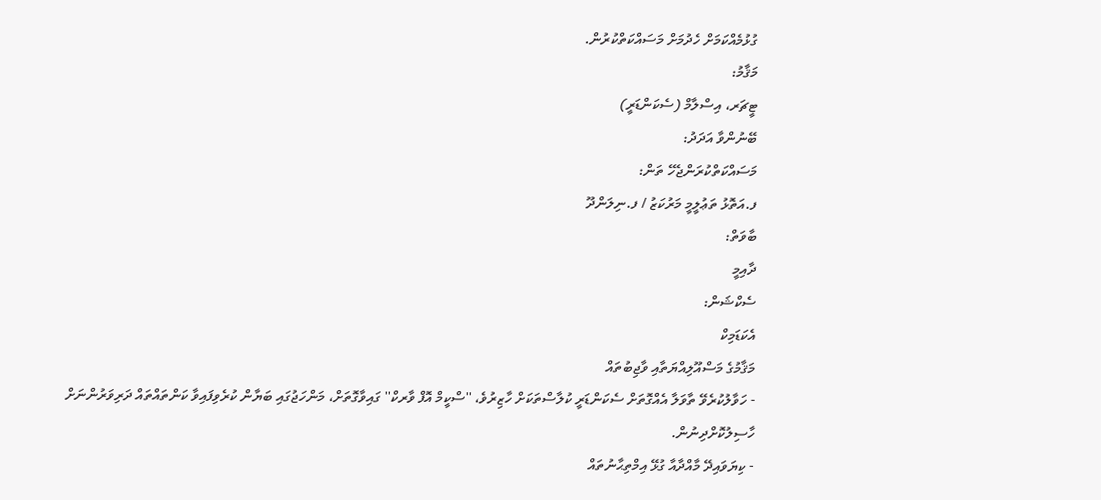ގުޅުމެއްކަމަށް ހެދުމަށް މަސައްކަތްކުރުން.
މަޤާމު:
ޓީޗަރ، އިސްލާމް (ސެކަންޑަރީ)
ބޭނުންވާ އަދަދު:
މަސައްކަތްކުރަންޖެހޭ ތަން:
ފ.އަތޮޅު ތަޢުލީމީ މަރުކަޒު / ފ.ނިލަންދޫ
ބާވަތް:
ދާއިމީ
ސެކްޝަން:
އެކަޑަމިކް
މަޤާމުގެ މަސްއޫލިއްޔަތާއި ވާޖިބުތައް
- ހަވާލުކުރެވޭ ތާވަލާ އެއްގޮތަށް ސެކަންޑަރީ ކުލާސްތަކަށް ހާޒިރުވެ، ''ސްކީމް އޮފް ވާރކް'' ގައިވާގޮތަށް، މަންހަޖުގައި ބަޔާން ކުރެވިފައިވާ ކަންތައްތައް ދަރިވަރުންނަށް ހާސިލުކޮށްދިނުން.
- ކިޔަވައިދޭ މާއްދާއާ ގުޅޭ އިމްތިޙާނުތައް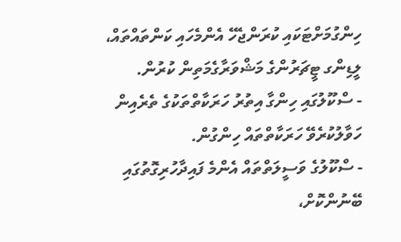ހިންގުމަށްޓަކައި ކުރަންޖެހޭ އެންމެހައި ކަންތައްތައް، ލީޑިންގ ޓީޗަރުންގެ މަޝްވަރާގެމަތިން ކުރުން.
- ސްކޫލުގައި ހިންގާ އިތުރު ހަރަކާތްތަކުގެ ތެރެއިން ހަވާލުކުރެވޭ ހަރަކާތްތައް ހިންގުން.
- ސްކޫލުގެ ވަސީލަތްތައް އެންމެ ފައިދާހުރިގޮތުގައި ބޭނުންކޮށް،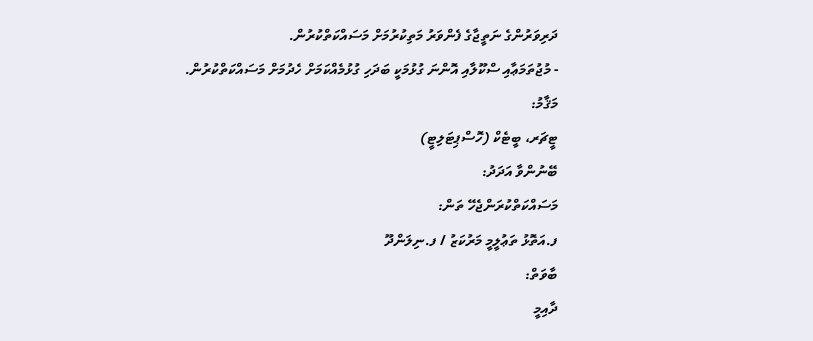ދަރިވަރުންގެ ނަތީޖާގެ ފެންވަރު މަތިކުރުމަށް މަސައްކަތްކުރުން.
- މުޖުތަމަޢާއި ސްކޫލާއި އޮންނަ ގުޅުމަކީ ބަދަހި ގުޅުމެއްކަމަށް ހެދުމަށް މަސައްކަތްކުރުން.
މަޤާމު:
ޓީޗަރ، ބީޓެކް (ހޮސްޕިޓަލިޓީ)
ބޭނުންވާ އަދަދު:
މަސައްކަތްކުރަންޖެހޭ ތަން:
ފ.އަތޮޅު ތަޢުލީމީ މަރުކަޒު / ފ.ނިލަންދޫ
ބާވަތް:
ދާއިމީ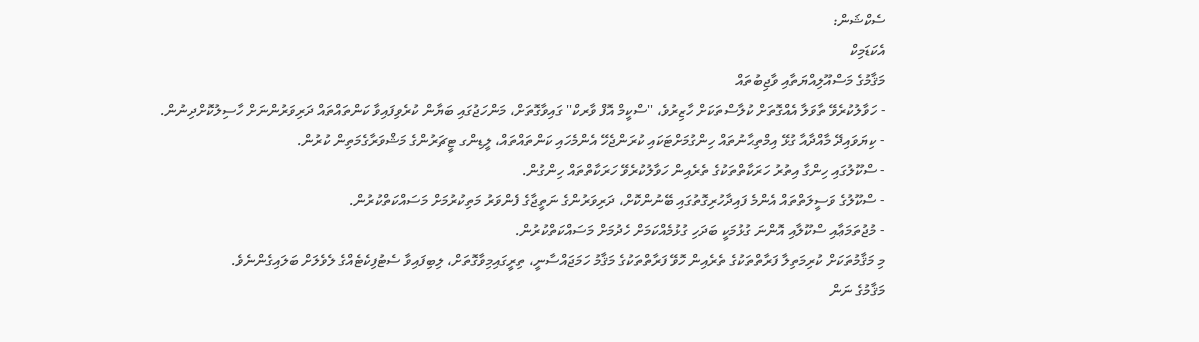ސެކްޝަން:
އެކަޑަމިކް
މަޤާމުގެ މަސްއޫލިއްޔަތާއި ވާޖިބުތައް
- ހަވާލުކުރެވޭ ތާވަލާ އެއްގޮތަށް ކުލާސްތަކަށް ހާޒިރުވެ، ''ސްކީމް އޮފް ވާރކް'' ގައިވާގޮތަށް، މަންހަޖުގައި ބަޔާން ކުރެވިފައިވާ ކަންތައްތައް ދަރިވަރުންނަށް ހާސިލުކޮށްދިނުން.
- ކިޔަވައިދޭ މާއްދާއާ ގުޅޭ އިމްތިޙާނުތައް ހިންގުމަށްޓަކައި ކުރަންޖެހޭ އެންމެހައި ކަންތައްތައް، ލީޑިންގ ޓީޗަރުންގެ މަޝްވަރާގެމަތިން ކުރުން.
- ސްކޫލުގައި ހިންގާ އިތުރު ހަރަކާތްތަކުގެ ތެރެއިން ހަވާލުކުރެވޭ ހަރަކާތްތައް ހިންގުން.
- ސްކޫލުގެ ވަސީލަތްތައް އެންމެ ފައިދާހުރިގޮތުގައި ބޭނުންކޮށް، ދަރިވަރުންގެ ނަތީޖާގެ ފެންވަރު މަތިކުރުމަށް މަސައްކަތްކުރުން.
- މުޖުތަމަޢާއި ސްކޫލާއި އޮންނަ ގުޅުމަކީ ބަދަހި ގުޅުމެއްކަމަށް ހެދުމަށް މަސައްކަތްކުރުން.
މި މަޤާމުތަކަށް ކުރިމަތިލާ ފަރާތްތަކުގެ ތެރެއިން ހޮވޭ ފަރާތްތަކުގެ މަޤާމު ހަމަޖައްސާނީ، ތިރީގައިމިވާގޮތަށް، ލިބިފައިވާ ސެޓުފިކެޓެއްގެ ލެވެލަށް ބަލައިގެންނެވެ.
މަޤާމުގެ ނަން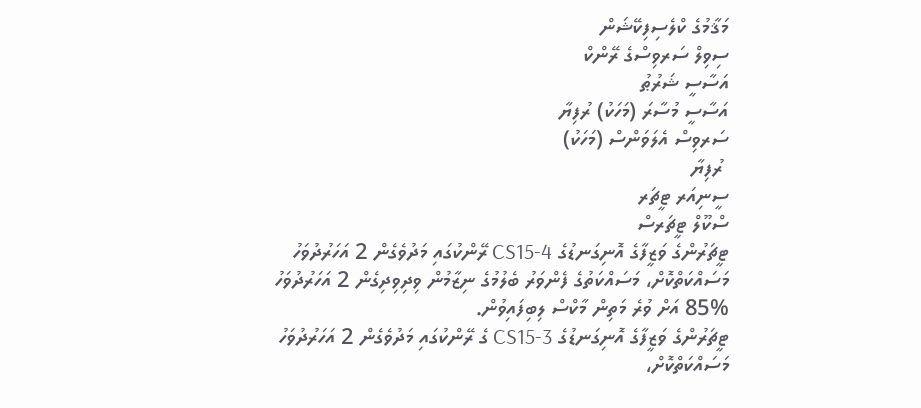މަޤާމުގެ ކްލެސިފިކޭޝަން
ސިވިލް ސަރވިސްގެ ރޭންކް
އަސާސީ ޝަރުޠު
އަސާސީ މުސާރަ (މަހަކު) ރުފިޔާ
ސަރވިސް އެލަވަންސް (މަހަކު)
 ރުފިޔާ
ސީނިއަރ ޓީޗަރ
ސްކޫލް ޓީޗަރސް
ޓީޗަރުންގެ ވަޒީފާގެ އޮނިގަނޑުގެ CS15-4 ރޭންކުގައި މަދުވެގެން 2 އަހަރުދުވަހު މަސައްކަތްކޮށް، މަސައްކަތުގެ ފެންވަރު ބެލުމުގެ ނިޒާމުން ވިދިވިދިގެން 2 އަހަރުދުވަހު %85 އަށް ވުރެ މަތިން މާކްސް ލިބިފައިވުން.
ޓީޗަރުންގެ ވަޒީފާގެ އޮނިގަނޑުގެ CS15-3 ގެ ރޭންކުގައި މަދުވެގެން 2 އަހަރުދުވަހު މަސައްކަތްކޮށް،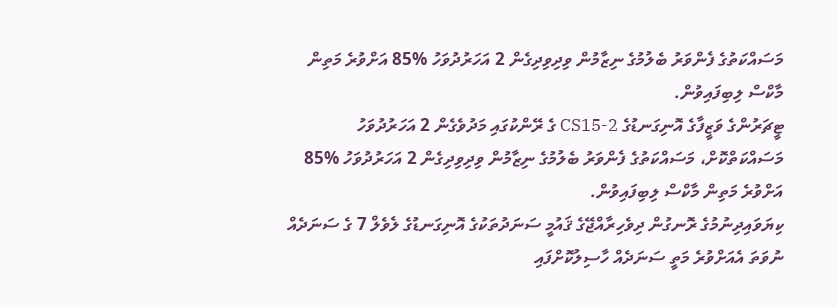މަސައްކަތުގެ ފެންވަރު ބެލުމުގެ ނިޒާމުން ވިދިވިދިގެން 2 އަހަރުދުވަހު %85 އަށްވުރެ މަތިން މާކްސް ލިބިފައިވުން.
ޓީޗަރުންގެ ވަޒީފާގެ އޮނިގަނޑުގެ CS15-2 ގެ ރޭންކުގައި މަދުވެގެން 2 އަހަރުދުވަހު މަސައްކަތްކޮށް، މަސައްކަތުގެ ފެންވަރު ބެލުމުގެ ނިޒާމުން ވިދިވިދިގެން 2 އަހަރުދުވަހު %85 އަށްވުރެ މަތިން މާކްސް ލިބިފައިވުން.
ކިޔަވައިދިނުމުގެ ރޮނގުން ދިވެހިރާއްޖޭގެ ޤައުމީ ސަނަދުތަކުގެ އޮނިގަނޑުގެ ލެވެލް 7 ގެ ސަނަދެއް ނުވަތަ އެއަށްވުރެ މަތީ ސަނަދެއް ހާސިލުކޮށްފައި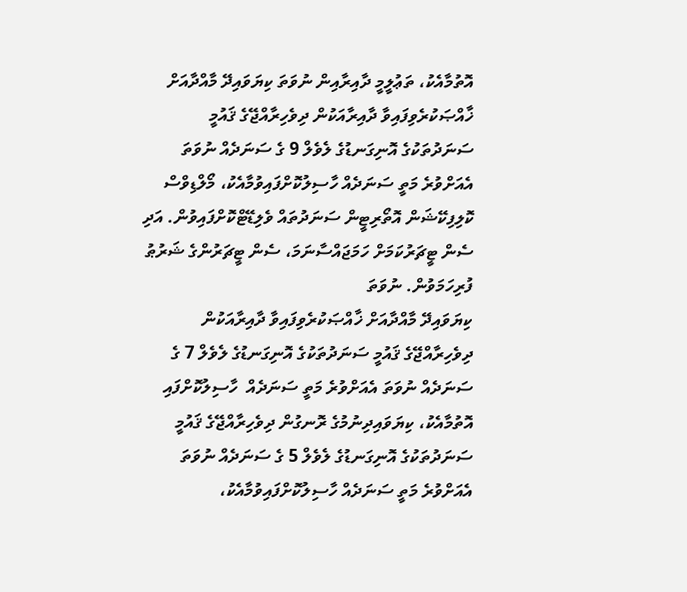އޮތުމާއެކު، ތަޢުލީމީ ދާއިރާއިން ނުވަތަ ކިޔަވައިދޭ މާއްދާއަށް ޚާއްޞަކުރެވިފައިވާ ދާއިރާއަކުން ދިވެހިރާއްޖޭގެ ޤައުމީ ސަނަދުތަކުގެ އޮނިގަނޑުގެ ލެވެލް 9 ގެ ސަނަދެއް ނުވަތަ އެއަށްވުރެ މަތީ ސަނަދެއް ހާސިލުކޮށްފައިވުމާއެކު، މޯލްޑިވްސް ކޮލިފިކޭޝަން އޮތޯރިޓީން ސަނަދުތައް ވެލިޑޭޓްކޮށްފައިވުން. އަދި ސެން ޓީޗަރުކަމަށް ހަމަޖައްސާނަމަ، ސެން ޓީޗަރުންގެ ޝަރުޠު ފުރިހަމަވުން. ނުވަތަ
ކިޔަވައިދޭ މާއްދާއަށް ޚާއްޞަކުރެވިފައިވާ ދާއިރާއަކުން ދިވެހިރާއްޖޭގެ ޤައުމީ ސަނަދުތަކުގެ އޮނިގަނޑުގެ ލެވެލް 7 ގެ ސަނަދެއް ނުވަތަ އެއަށްވުރެ މަތީ ސަނަދެއް  ހާސިލުކޮށްފައި އޮތުމާއެކު، ކިޔަވައިދިނުމުގެ ރޮނގުން ދިވެހިރާއްޖޭގެ ޤައުމީ ސަނަދުތަކުގެ އޮނިގަނޑުގެ ލެވެލް 5 ގެ ސަނަދެއް ނުވަތަ އެއަށްވުރެ މަތީ ސަނަދެއް ހާސިލުކޮށްފައިވުމާއެކު،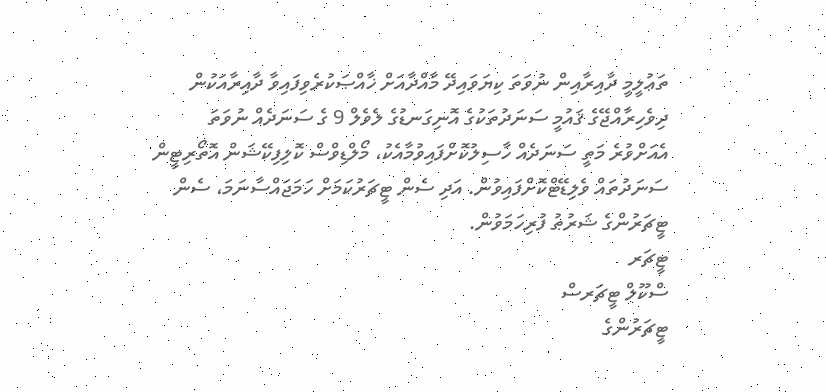ތަޢުލީމީ ދާއިރާއިން ނުވަތަ ކިޔަވައިދޭ މާއްދާއަށް ޚާއްޞަކުރެވިފައިވާ ދާއިރާއަކުން ދިވެހިރާއްޖޭގެ ޤައުމީ ސަނަދުތަކުގެ އޮނިގަނޑުގެ ލެވެލް 9 ގެ ސަނަދެއް ނުވަތަ އެއަށްވުރެ މަތީ ސަނަދެއް ހާސިލުކޮށްފައިވުމާއެކު، މޯލްޑިވްސް ކޮލިފިކޭޝަން އޮތޯރިޓީން ސަނަދުތައް ވެލިޑޭޓްކޮށްފައިވުން. އަދި ސެން ޓީޗަރުކަމަށް ހަމަޖައްސާނަމަ، ސެން ޓީޗަރުންގެ ޝަރުޠު ފުރިހަމަވުން.
ޓީޗަރ
ސްކޫލް ޓީޗަރސް
ޓީޗަރުންގެ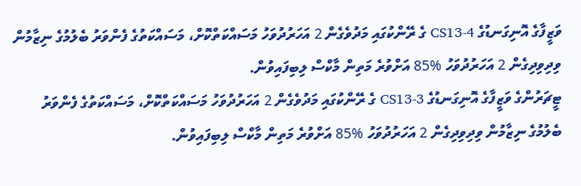ވަޒީފާގެ އޮނިގަނޑުގެ 4-CS13 ގެ ރޭންކުގައި މަދުވެގެން 2 އަހަރުދުވަހު މަސައްކަތްކޮށް، މަސައްކަތުގެ ފެންވަރު ބެލުމުގެ ނިޒާމުން ވިދިވިދިގެން 2 އަހަރުދުވަހު %85 އަށްވުރެ މަތިން މާކްސް ލިބިފައިވުން.
ޓީޗަރުންގެ ވަޒީފާގެ އޮނިގަނޑުގެ 3-CS13 ގެ ރޭންކުގައި މަދުވެގެން 2 އަހަރުދުވަހު މަސައްކަތްކޮށް، މަސައްކަތުގެ ފެންވަރު ބެލުމުގެ ނިޒާމުން ވިދިވިދިގެން 2 އަހަރުދުވަހު %85 އަށްވުރެ މަތިން މާކްސް ލިބިފައިވުން.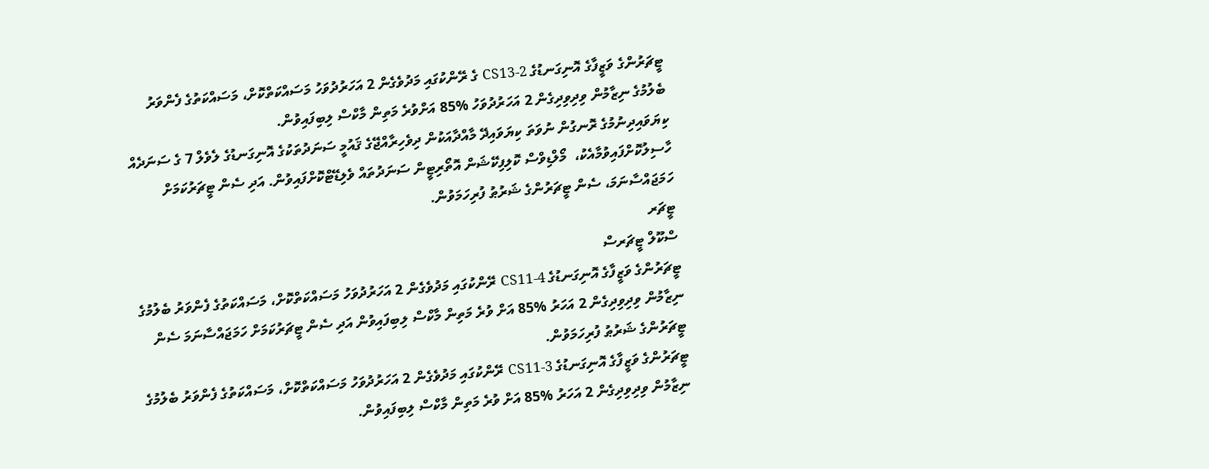ޓީޗަރުންގެ ވަޒީފާގެ އޮނިގަނޑުގެ 2-CS13 ގެ ރޭންކުގައި މަދުވެގެން 2 އަހަރުދުވަހު މަސައްކަތްކޮށް، މަސައްކަތުގެ ފެންވަރު ބެލުމުގެ ނިޒާމުން ވިދިވިދިގެން 2 އަހަރުދުވަހު %85 އަށްވުރެ މަތިން މާކްސް ލިބިފައިވުން.
ކިޔަވައިދިނުމުގެ ރޮނގުން ނުވަތަ ކިޔަވައިދޭ މާއްދާއަކުން ދިވެހިރާއްޖޭގެ ޤައުމީ ސަނަދުތަކުގެ އޮނިގަނޑުގެ ލެވެލް 7 ގެ ސަނަދެއް ހާސިލުކޮށްފައިވުމާއެކު،  މޯލްޑިވްސް ކޮލިފިކޭޝަން އޮތޯރިޓީން ސަނަދުތައް ވެލިޑޭޓްކޮށްފައިވުން. އަދި ސެން ޓީޗަރުކަމަށް ހަމަޖައްސާނަމަ، ސެން ޓީޗަރުންގެ ޝަރުޠު ފުރިހަމަވުން.
ޓީޗަރ
ސްކޫލް ޓީޗަރސް
ޓީޗަރުންގެ ވަޒީފާގެ އޮނިގަނޑުގެ 4-CS11 ރޭންކުގައި މަދުވެގެން 2 އަހަރުދުވަހު މަސައްކަތްކޮށް، މަސައްކަތުގެ ފެންވަރު ބެލުމުގެ ނިޒާމުން ވިދިވިދިގެން 2 އަހަރު %85 އަށް ވުރެ މަތިން މާކްސް ލިބިފައިވުން އަދި ސެން ޓީޗަރުކަމަށް ހަމަޖައްސާނަމަ ސެން ޓީޗަރުންގެ ޝަރުޠު ފުރިހަމަވުން.
ޓީޗަރުންގެ ވަޒީފާގެ އޮނިގަނޑުގެ CS11-3 ރޭންކުގައި މަދުވެގެން 2 އަހަރުދުވަހު މަސައްކަތްކޮށް، މަސައްކަތުގެ ފެންވަރު ބެލުމުގެ ނިޒާމުން ވިދިވިދިގެން 2 އަހަރު %85 އަށް ވުރެ މަތިން މާކްސް ލިބިފައިވުން.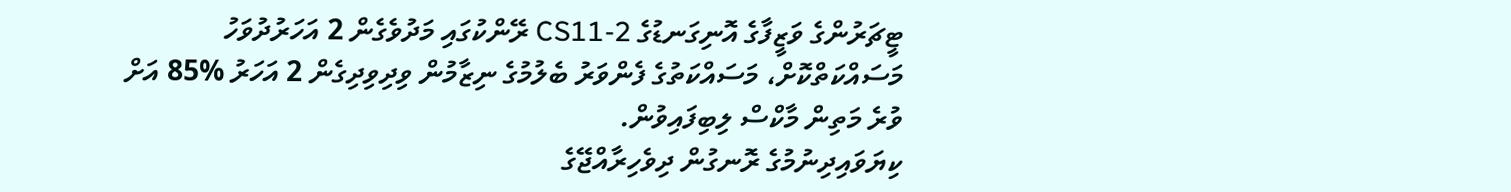ޓީޗަރުންގެ ވަޒީފާގެ އޮނިގަނޑުގެ 2-CS11 ރޭންކުގައި މަދުވެގެން 2 އަހަރުދުވަހު މަސައްކަތްކޮށް، މަސައްކަތުގެ ފެންވަރު ބެލުމުގެ ނިޒާމުން ވިދިވިދިގެން 2 އަހަރު %85 އަށް ވުރެ މަތިން މާކްސް ލިބިފައިވުން.
ކިޔަވައިދިނުމުގެ ރޮނގުން ދިވެހިރާއްޖޭގެ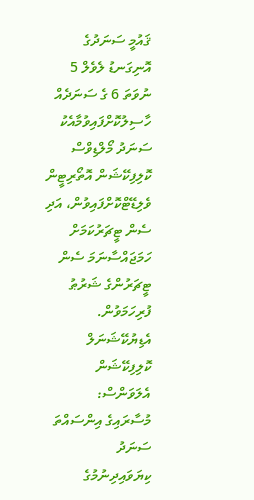ޤައުމީ ސަނަދުގެ އޮނިގަނޑު ލެވެލް 5 ނުވަތަ 6 ގެ ސަނަދެއް ހާސިލުކޮށްފައިވުމާއެކު ސަނަދު މޯލްޑިވްސް ކޮލިފިކޭޝަން އޮތޯރިޓީން ވެލިޑޭޓްކޮށްފައިވުން، އަދި ސެން ޓީޗަރުކަމަށް ހަމަޖައްސާނަމަ ސެން ޓީޗަރުންގެ ޝަރުޠު ފުރިހަމަވުން.
އެޑިޔުކޭޝަނަލް ކޮލިފިކޭޝަން އެލަވަންސް:
މުސާރައިގެ އިންސައްތަ
ސަނަދު
ކިޔަވައިދިނުމުގެ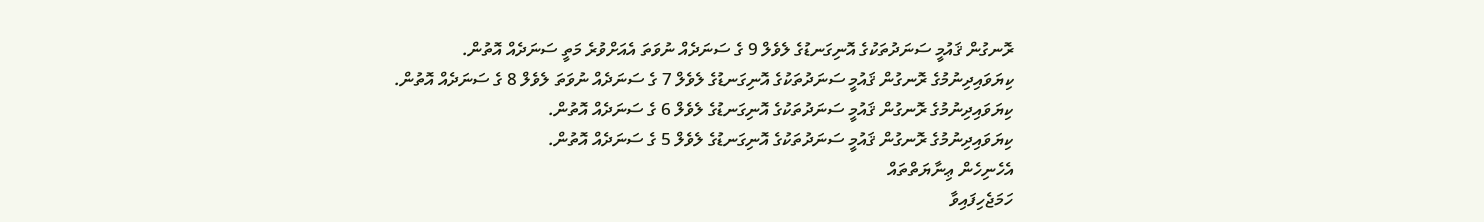ރޮނގުން ޤައުމީ ސަނަދުތަކުގެ އޮނިގަނޑުގެ ލެވެލް 9 ގެ ސަނަދެއް ނުވަތަ އެއަށްވުރެ މަތީ ސަނަދެއް އޮތުން.
ކިޔަވައިދިނުމުގެ ރޮނގުން ޤައުމީ ސަނަދުތަކުގެ އޮނިގަނޑުގެ ލެވެލް 7 ގެ ސަނަދެއް ނުވަތަ ލެވެލް 8 ގެ ސަނަދެއް އޮތުން.
ކިޔަވައިދިނުމުގެ ރޮނގުން ޤައުމީ ސަނަދުތަކުގެ އޮނިގަނޑުގެ ލެވެލް 6 ގެ ސަނަދެއް އޮތުން.
ކިޔަވައިދިނުމުގެ ރޮނގުން ޤައުމީ ސަނަދުތަކުގެ އޮނިގަނޑުގެ ލެވެލް 5 ގެ ސަނަދެއް އޮތުން.
އެހެނިހެން ޢިނާޔަތްތައް
ހަމަޖެހިފައިވާ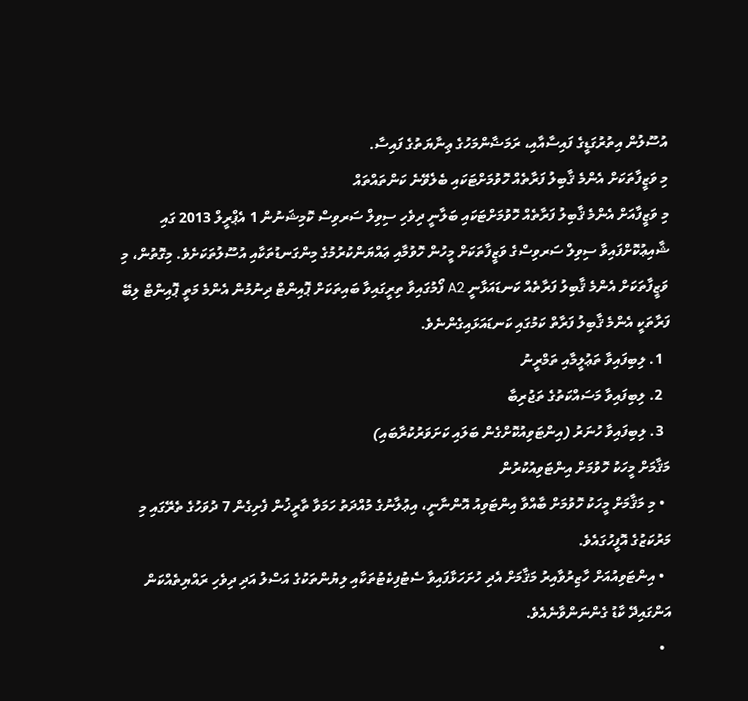އުސޫލުން އިތުރުގަޑީގެ ފައިސާއާއި، ރަމަޟާންމަހުގެ ޢިނާޔަތުގެ ފައިސާ.
މި ވަޒީފާތަކަށް އެންމެ ޤާބިލު ފަރާތެއް ހޮވުމަށްޓަކައި ބެލެވޭނެ ކަންތައްތައް
މި ވަޒީފާއަށް އެންމެ ޤާބިލު ފަރާތެއް ހޮވުމަށްޓަކައި ބަލާނީ ދިވެހި ސިވިލް ސަރވިސް ކޮމިޝަނުން 1 އެޕްރީލް 2013 ގައި ޝާއިޢުކޮށްފައިވާ ސިވިލް ސަރވިސްގެ ވަޒީފާތަކަށް މީހުން ހޮވުމާއި ޢައްޔަންކުރުމުގެ މިންގަނޑުތަކާއި އުސޫލުތަކަށެވެ. މިގޮތުން، މި ވަޒީފާތަކަށް އެންމެ ޤާބިލު ފަރާތެއް ކަނޑައަޅާނީ A2 ފޯމުގައިވާ ތިރީގައިވާ ބައިތަކަށް ޕޮއިންޓް ދިނުމުން އެންމެ މަތީ ޕޮއިންޓް ލިބޭ ފަރާތަކީ އެންމެ ޤާބިލު ފަރާތް ކަމުގައި ކަނޑައަޅައިގެންނެވެ.
  1. ލިބިފައިވާ ތަޢުލީމާއި ތަމްރީނު
  2. ލިބިފައިވާ މަސައްކަތުގެ ތަޖުރިބާ
  3. ލިބިފައިވާ ހުނަރު (އިންޓަވިއުކޮށްގެން ބަލައި ކަށަވަރުކުރާބައި)
މަޤާމަށް މީހަކު ހޮވުމަށް އިންޓަވިއުކުރުން
  • މި މަޤާމަށް މީހަކު ހޮވުމަށް ބާއްވާ އިންޓަވިއު އޮންނާނީ، އިޢުލާނުގެ މުއްދަތު ހަމަވާ ތާރީޚުން ފެށިގެން 7 ދުވަހުގެ ތެރޭގައި މި މަރުކަޒުގެ އޮފީހުގައެވެ.
  • އިންޓަވިއުއަށް ހާޒިރުވާއިރު މަޤާމަށް އެދި ހުށަހަޅާފައިވާ ސެޓުފިކެޓުތަކާއި ލިޔުންތަކުގެ އަސްލު އަދި ދިވެހި ރައްޔިތެއްކަން އަންގައިދޭ ކާޑު ގެންނަންވާނެއެވެ.
  •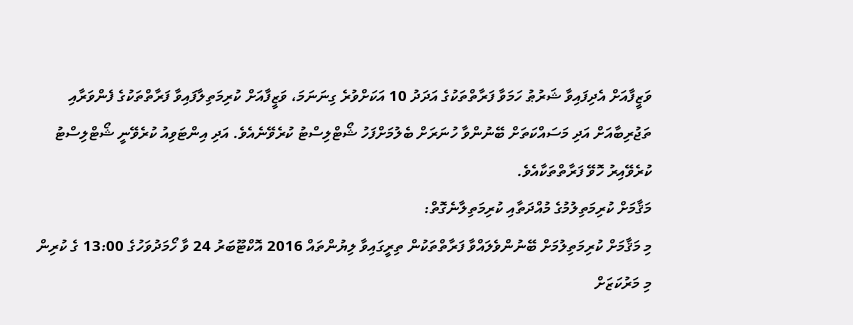ވަޒީފާއަށް އެދިފައިވާ ޝަރުޠު ހަމަވާ ފަރާތްތަކުގެ އަދަދު 10 އަކަށްވުރެ ގިނަނަމަ، ވަޒީފާއަށް ކުރިމަތިލާފައިވާ ފަރާތްތަކުގެ ފެންވަރާއި ތަޖުރިބާއަށް އަދި މަސައްކަތަށް ބޭނުންވާ ހުނަރަށް ބެލުމަށްފަހު ޝޯޓްލިސްޓު ކުރެވޭނެއެވެ. އަދި އިންޓަވިއު ކުރެވޭނީ ޝޯޓްލިސްޓު ކުރެވޭއިރު ހޮވޭ ފަރާތްތަކާއެވެ.
މަޤާމަށް ކުރިމަތިލުމުގެ މުއްދަތާއި ކުރިމަތިލާނެގޮތް:
މި މަޤާމަށް ކުރިމަތިލުމަށް ބޭނުންވެލައްވާ ފަރާތްތަކުން ތިރީގައިވާ ލިޔުންތައް 2016 އޮކްޓޫބަރު 24 ވާ ހޯމަދުވަހުގެ 13:00 ގެ ކުރިން މި މަރުކަޒަށް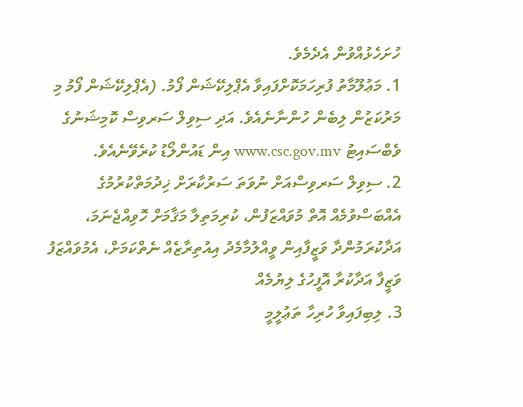ހުށަހެޅުއްވުން އެދެމެވެ.
1. މަޢުލޫމާތު ފުރިހަމަކޮށްފައިވާ އެޕްލިކޭޝަން ފޯމު. (އެޕްލިކޭޝަން ފޯމު މި މަރުކަޒުން ލިބެން ހުންނާނެއެވެ. އަދި ސިވިލް ސަރވިސް ކޮމިޝަނުގެ ވެބްސައިޓު www.csc.gov.mv އިން ޑައުންލޯޑު ކުރެވޭނެއެވެ.
2. ސިވިލް ސަރވިސްއަށް ނުވަތަ ސަރުކާރަށް ޚިދުމަތްކުރުމުގެ އެއްބަސްވުމެއް އޮތް މުވައްޒަފުން، ކުރިމަތިލާ މަޤާމަށް ހޮވިއްޖެނަމަ، އަދާކުރަމުންދާ ވަޒީފާއިން ވީއްލުމާމެދު އިއުތިރާޒެއް ނެތްކަމަށް، އެމުވައްޒަފު ވަޒީފާ އަދާކުރާ އޮފީހުގެ ލިޔުމެއް
3. ލިބިފައިވާ ހުރިހާ ތަޢުލީމީ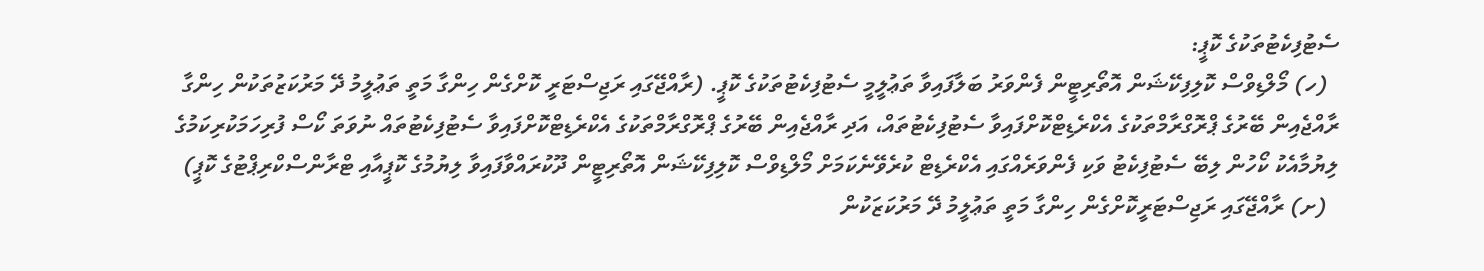ސެޓުފިކެޓުތަކުގެ ކޮޕީ:
  (ހ) މޯލްޑިވްސް ކޮލިފިކޭޝަން އޮތޯރިޓީން ފެންވަރު ބަލާފައިވާ ތަޢުލީމީ ސެޓުފިކެޓުތަކުގެ ކޮޕީ. (ރާއްޖޭގައި ރަޖިސްޓަރީ ކޮށްގެން ހިންގާ މަތީ ތަޢުލީމު ދޭ މަރުކަޒުތަކުން ހިންގާ ރާއްޖެއިން ބޭރުގެ ޕްރޮގްރާމްތަކުގެ އެކްރެޑިޓްކޮށްފައިވާ ސެޓުފިކެޓުތައް، އަދި ރާއްޖެއިން ބޭރުގެ ޕްރޮގްރާމްތަކުގެ އެކްރެޑިޓްކޮށްފައިވާ ސެޓުފިކެޓުތައް ނުވަތަ ކޯސް ފުރިހަމަކުރިކަމުގެ ލިޔުމާއެކު ކޯހުން ލިބޭ ސެޓުފިކެޓު ވަކި ފެންވަރެއްގައި އެކްރެޑިޓް ކުރެވޭނެކަމަށް މޯލްޑިވްސް ކޮލިފިކޭޝަން އޮތޯރިޓީން ދޫކުރައްވާފައިވާ ލިޔުމުގެ ކޮޕީއާއި ޓްރާންސްކްރިޕްޓުގެ ކޮޕީ)
  (ށ) ރާއްޖޭގައި ރަޖިސްޓަރީކޮށްގެން ހިންގާ މަތީ ތަޢުލީމު ދޭ މަރުކަޒަކުން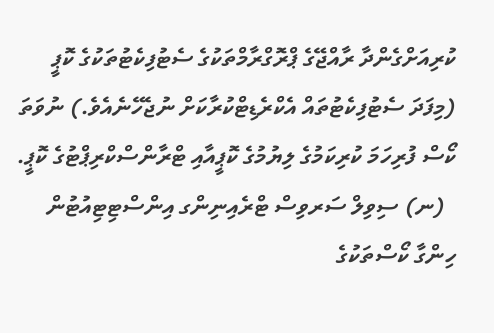ކުރިއަށްގެންދާ ރާއްޖޭގެ ޕްރޮގްރާމްތަކުގެ ސެޓުފިކެޓުތަކުގެ ކޮޕީ (މިފަދަ ސެޓުފިކެޓުތައް އެކްރެޑިޓްކުރާކަށް ނުޖެހޭނެއެވެ.) ނުވަތަ ކޯސް ފުރިހަމަ ކުރިކަމުގެ ލިޔުމުގެ ކޮޕީއާއި ޓްރާންސްކްރިޕްޓުގެ ކޮޕީ.
  (ނ) ސިވިލް ސަރވިސް ޓްރެއިނިންގ އިންސްޓިޓިއުޓުން ހިންގާ ކޯސްތަކުގެ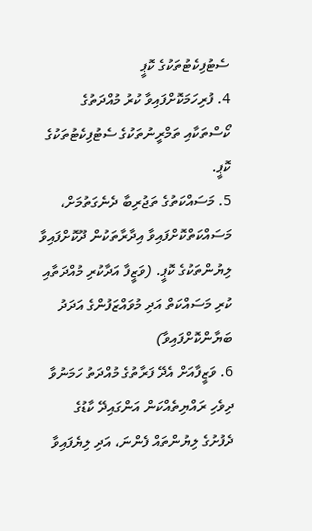ސެޓުފިކެޓުތަކުގެ ކޮޕީ
4. ފުރިހަމަކޮށްފައިވާ ކުރު މުއްދަތުގެ ކޯސްތަކާއި ތަމްރީނުތަކުގެ ސެޓުފިކެޓުތަކުގެ ކޮޕީ.
5. މަސައްކަތުގެ ތަޖުރިބާ ދެނެގަތުމަށް، މަސައްކަތްކޮށްފައިވާ އިދާރާތަކުން ދޫކޮށްފައިވާ ލިޔުންތަކުގެ ކޮޕީ. (ވަޒީފާ އަދާކުރި މުއްދަތާއި ކުރި މަސައްކަތް އަދި މުވައްޒަފުންގެ އަދަދު ބަޔާންކޮށްފައިވާ)
6. ވަޒީފާއަށް އެދޭ ފަރާތުގެ މުއްދަތު ހަމަނުވާ ދިވެހި ރައްޔިތެއްކަން އަންގައިދޭ ކާޑުގެ ދެފުށުގެ ލިޔުންތައް ފެންނަ، އަދި ލިޔެފައިވާ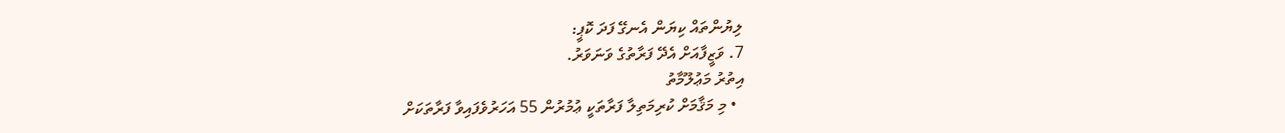ލިޔުންތައް ކިޔަން އެނގޭ ފަދަ ކޮޕީ:
7. ވަޒީފާއަށް އެދޭ ފަރާތުގެ ވަނަވަރު.
އިތުރު މަޢުލޫމާތު
  • މި މަޤާމަށް ކުރިމަތިލާ ފަރާތަކީ ޢުމުރުން 55 އަހަރުވެފައިވާ ފަރާތަކަށް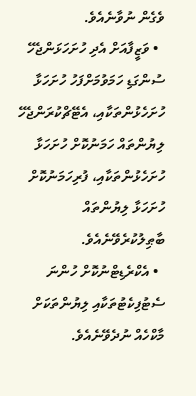ވެގެން ނުވާނެއެވެ.
  • ވަޒީފާއަށް އެދި ހުށަހަޅަންޖެހޭ ސުންގަޑި ހަމަވުމަށްފަހު ހުށަހަޅާ ހުށަހެޅުންތަކާއި، އެޓޭޗްކުރަންޖެހޭ ލިޔުންތައް ހަމަނުކޮށް ހުށަހަޅާ ހުށަހެޅުންތަކާއި، ފުރިހަމަނުކޮށް ހުށަހަޅާ ލިޔުންތައް ބާޠިލުކުރެވޭނެއެވެ.
  • އެކްރެޑިޓްނުކޮށް ހުންނަ ސެޓުފިކެޓުތަކާއި ލިޔުންތަކަށް މާކްހެއް ނުދެވޭނެއެވެ.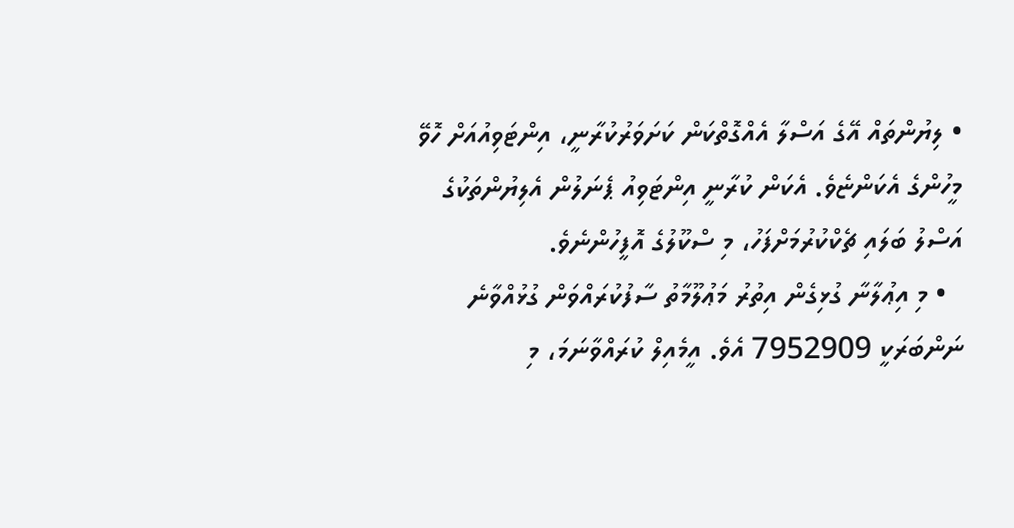• ލިޔުންތައް އޭގެ އަސްލާ އެއްގޮތްކަން ކަށަވަރުކުރާނީ، އިންޓަވިއުއަށް ހޮވޭ މީހުންގެ އެކަންޏެވެ. އެކަން ކުރާނީ އިންޓަވިއު ޕެނަލުން އެލިޔުންތަކުގެ އަސްލު ބަލައި ޗެކްކުރުމަށްފަހު، މި ސްކޫލުގެ އޮފީހުންނެވެ.
  • މި އިޢުލާނާ ގުޅިގެން އިތުރު މަޢުލޫމާތު ސާފުކުރައްވަން ގުޅުއްވާނެ ނަންބަރަކީ 7952909 އެވެ. އީމެއިލް ކުރައްވާނަމަ، މި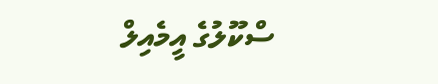ސްކޫލުގެ އީމެއިލް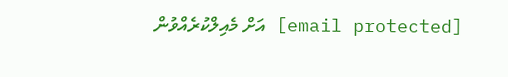[email protected] އަށް މެއިލްކުރެއްވުން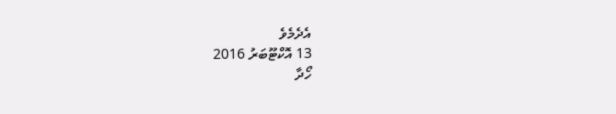އެދެމެވެ
13 އޮކްޓޫބަރު 2016
ހޯދާ